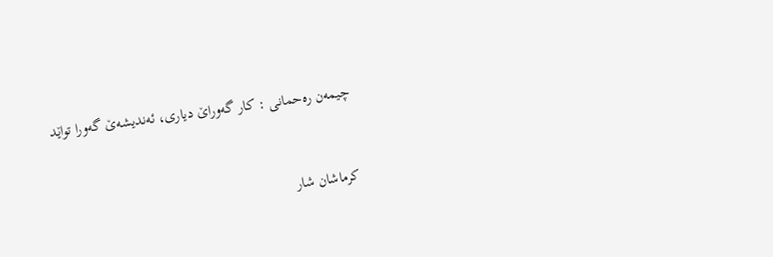چیمه‌ن ره‌حمانی : کار گه‌وراێ دیاری، ئه‌ندیشه‌ێ گه‌ورا تواێد



کرماشان شار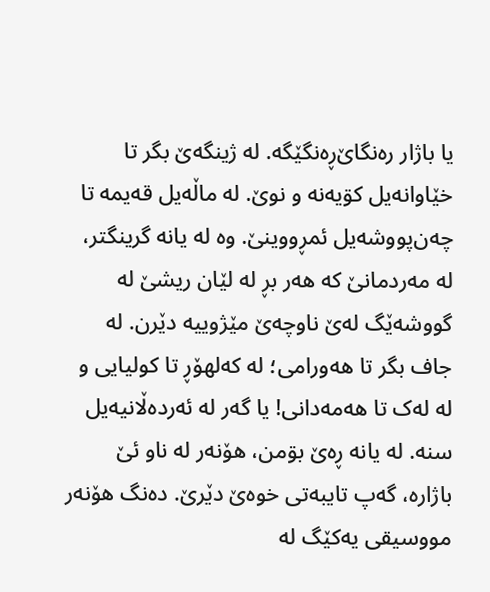یا باژار ره‌نگاێ‌ڕه‌نگێگه‌. له‌ ژینگه‌ێ بگر تا خێاوانه‌یل کۊیه‌نه‌ و نوێ. له‌ ماڵه‌یل قه‌یمه‌ تا چه‌ن‌پووشه‌یل ئمڕووینێ. وه‌ له‌ یانه‌ گرینگتر، له‌ مه‌ردمانێ که‌ هه‌ر بڕ له‌ لێان ریشێ له‌ گووشه‌‌ێگ له‌ێ ناوچه‌ێ مێژوییه‌ دێرن. له‌ جاف بگر تا هه‌ورامی؛ له‌ که‌لهۆڕ تا کولیایی و له‌ له‌ک تا هه‌مه‌دانی! یا گه‌ر له‌ ئه‌رده‌ڵانیه‌یل سنه‌. له‌ یانه‌ ڕه‌ێ بۊمن، هۆنه‌ر له‌ ناو ئێ باژاره‌، گه‌پ تایبه‌تی خوه‌ێ دێرێ. ده‌نگ هۆنه‌ر مووسیقی یه‌کێگ له‌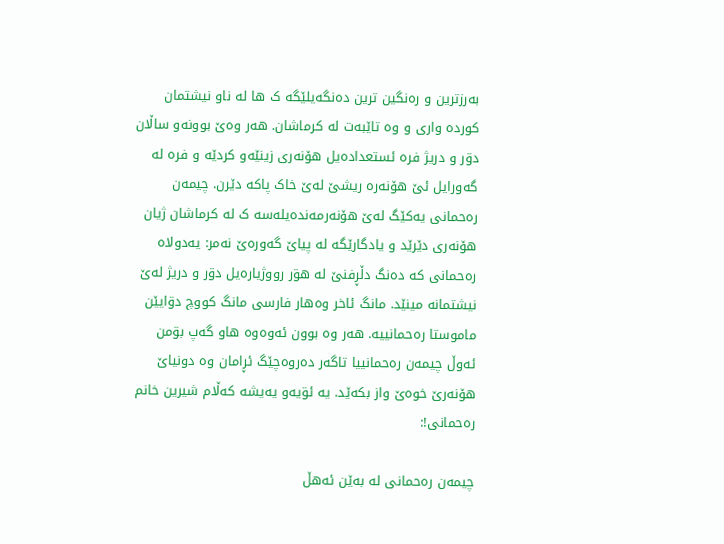به‌رزترین و ره‌نگین ترین ده‌نگه‌یلێگه‌ ک ها له‌ ناو نیشتمان کورده‌ واری و وه‌ تاێبه‌ت له‌ کرماشان. هه‌ر وه‌ێ بوونه‌و ساڵان دۊر و دریژ فره‌ ئستعداده‌یل هۆنه‌ری زینێه‌و کردێه‌ و فره‌ له‌ گه‌ورایل ئێ هۆنه‌ره‌ ریشێ له‌ێ خاک پاکه‌ دێرن. چیمه‌ن ره‌حمانی یه‌کێگ له‌ێ هۆنه‌رمه‌نده‌یله‌سه‌ ک له‌ کرماشان ژیان هۆنه‌ری دێرێد و یادگارێگه‌ له‌ پیاێ گه‌وره‌ێ نه‌مر: یه‌دولاه‌ ره‌حمانی که‌ ده‌نگ دڵڕفنێ له‌ هۊر رووژیاره‌یل دۊر و دریژ له‌ێ نیشتمانه‌ مینێد. مانگ ئاخر وه‌هار فارسی مانگ کووچ دۊایێن ماموستا ره‌حمانییه‌. هه‌ر وه‌ بوون ئه‌وه‌وه‌ هاو گه‌پ بۊمن ئه‌وڵ چیمه‌ن ره‌حمانییا تاگه‌ر ده‌روه‌چێگ ئڕامان وه‌ دونیاێ هۆنه‌رێ خوه‌ێ واز بکه‌ێد. یه‌ ئۊیه‌و یه‌یشه‌ که‌ڵام شیرین خانم ره‌حمانی!:

چیمه‌ن ره‌حمانی له‌ به‌ێن ئه‌هڵ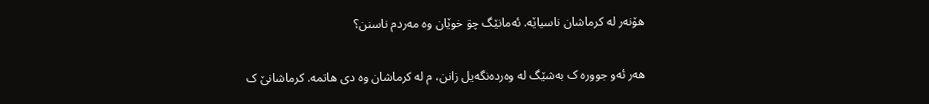هۆنه‌ر له‌ کرماشان ناسیاێه‌. ئه‌مانێگ چۊ خوێان وه‌ مه‌ردم ناسنن؟

هه‌ر ئه‌و جووره‌ ک به‌شێگ له‌ وه‌رده‌نگه‌یل زانن، م له کرماشان وه دی هاتمه‌. کرماشانێ ک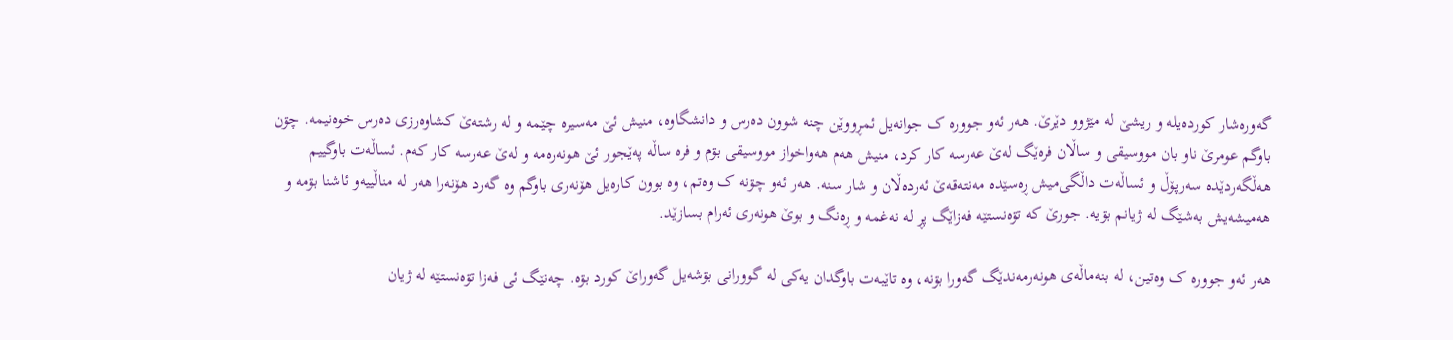گه‌وره‌شار کورده‌یله‌ و ریشێ له‌ مێژوو دێرێ. هه‌ر ئه‌و جووره‌ ک جوانه‌یل ئمڕووێن چنه‌ شوون ده‌رس و دانشگاوه‌، منیش ئێ مه‌سیره‌ چێمه‌ و له‌ رشته‌ێ کشاوه‌رزی ده‌رس خوه‌نیمه‌. چۊن باوگم عومرێ ناو بان مووسیقی و ساڵان فره‌ێگ له‌ێ عه‌رسه‌ کار کرد، منیش هه‌م هه‌واخواز مووسیقی بۊم و فره‌ ساڵه‌ پەێجور ئێ هونه‌ره‌مه‌ و له‌ێ عه‌رسه‌ کار که‌م. ئساڵه‌ت باوگییم هەڵگەردێدە سەرپۆڵ و ئساڵه‌ت داڵگی‌میش ڕەسێدە مەنتەقەێ ئەردەڵان و شار سنە. هه‌ر ئه‌و چۊنه‌ ک وه‌تم، وه‌ بوون کارەیل هۆنەری باوگم وە گەرد هۆنەرا هەر لە مناڵییەو ئاشنا بۊمە و هەمیشەیش بەشێگ لە ژیانم بۊیە. جورێ کە تۊەنستێە فەزاێگ پڕ لە نەغمە و ڕەنگ و بوێ هونەری ئەرام بسازێد.

هه‌ر ئه‌و جووره‌ ک وه‌تین، لە بنەماڵەی هونەرمەندێگ گەورا بۊنە، وە تاێبەت باوگدان یەکی لە گوورانی بۊشەیل گەوراێ کورد بۊە. چەنێگ ئی فەزا تۊەنستێە لە ژیان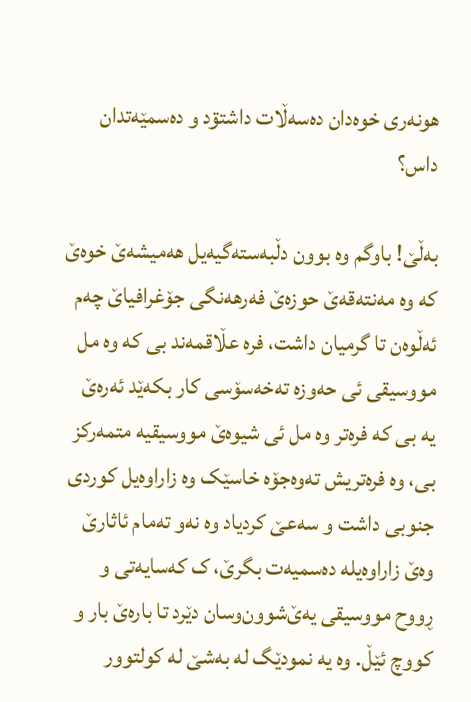هونەری خوەدان دەسەڵات داشتۊد و دەسمێەتدان داس؟

بەڵێ! باوگم وە بوون دڵبەستەگیەیل هەمیشەێ خوەێ کە وە مەنتەقەێ حوزەێ فەرهەنگی جۆغرافیاێ چەم ئەڵوەن تا گرمیان داشت، فرە عڵاقمەند بی کە وە مل مووسیقی ئی حه‌وزە تەخه‌سۆسی کار بکەێد ئەرەێ یە بی کە فرەتر وە مل ئی شیوەێ مووسیقیە متمه‌رکز بی، وە فرەتریش تەوەجۆە خاسێک وە زاراوه‌یل کوردی جنوبی داشت و سەعێ کردیاد وە نەو تەمام ئاثارێ وەێ زاراوه‌یله‌ ده‌سمیه‌ت بگرێ، ک که‌سایه‌تی و ڕووح مووسیقی یه‌ێ‌شوون‌وسان دێرد تا باره‌ێ بار و کووچ ئێڵ. وە یە نمودێگ لە بەشێ لە کولتوور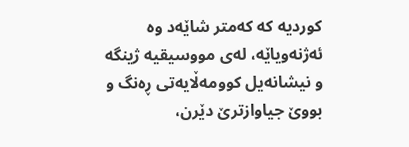کوردیە کە کەمتر شاێەد وە ئه‌ژنه‌ویاێه‌، لەی مووسیقیە ژینگه‌ و نیشانه‌یل کوومه‌ڵایه‌تی ڕەنگ و بووێ جیاوازترێ دێرن،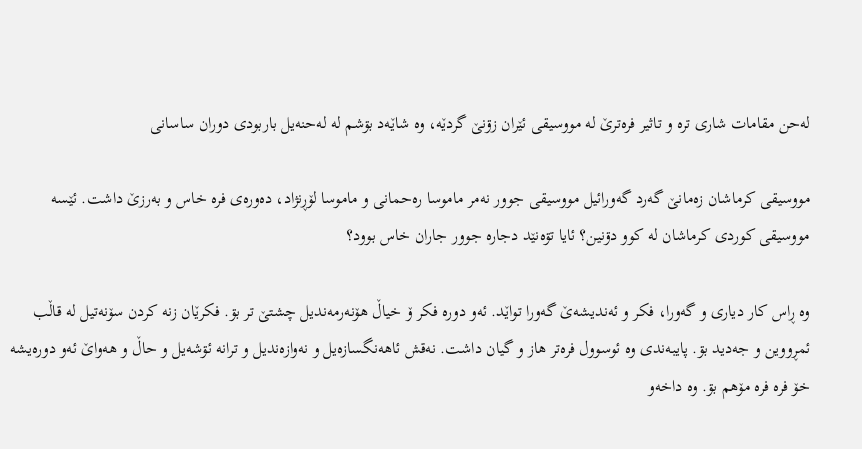لەحن مقامات شاری ترە و تاثیر فرەترێ لە مووسیقی ئێران زۊنێ گردێە، وە شاێەد بۊشم لە له‌حنه‌یل باربودی دوران ساسانی

مووسیقی کرماشان زەمانێ گەرد گەورائیل مووسیقی جوور نەمر ماموسا رەحمانی و ماموسا لۆڕنژاد، دەورەی فرە خاس و بەرزێ داشت. ئێسە مووسیقی کوردی کرماشان لە کوو دۊنین؟ ئایا تۊەنێد دجارە جوور جاران خاس بوود؟

وه‌ ڕاس کار دیاری و گه‌ورا، فکر و ئەندیشەێ گەورا تواێد. ئەو دورە فکر ۆ خیاڵ هۆنەرمەندیل چشتێ تر بۊ. فکرێان زنە کردن سۆنەتیل له‌ قاڵب ئمڕووین و جەدید بۊ. پایبەندی وە ئوسوول فره‌تر هاز و گیان داشت. نەقش ئاهەنگسازەیل و نەوازەندیل و ترانه‌ ئۊشه‌یل و حاڵ و هەواێ ئەو دورەیشە خۆ فرە فرە مۆهم بۊ. وە داخەو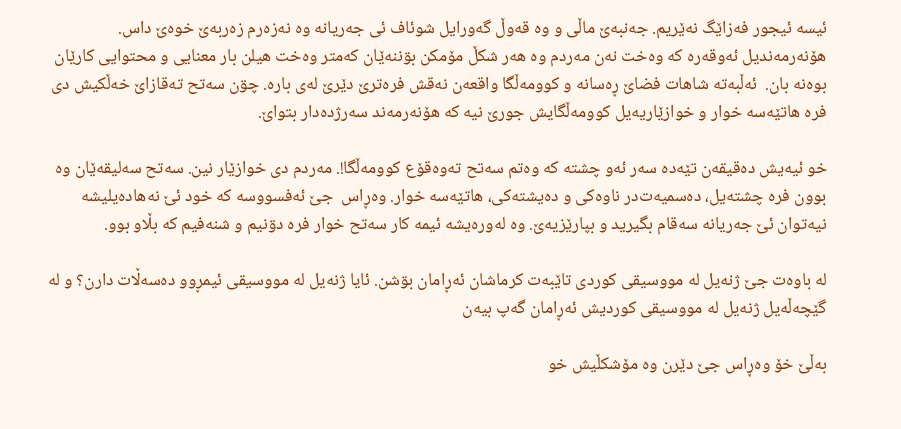ئیسە ئیجور فەزاێگ نەێریم. جەنبەێ ماڵی و وە قه‌وڵ گه‌ورایل شوئاف ئی جەریانە وە نەزەرم زەربەێ خوەێ داس. هۆنەرمەندیل ئەوقەرە کە وەخت نەن مەردم وە هەر شکڵ مۆمکن بۊننەێان کەمتر وەخت هیلن بار معنایی و محتوایی کارێان بوەنە بان.  ئەڵبەتە شاهات فضاێ ڕەسانە و کوومه‌ڵگا واقعه‌ن نەقش فرەترێ دێرێ لەی بارە. چۊن سه‌تح ته‌قازاێ خه‌ڵکیش دی فرە هاتێەسە خوار و خوازێاریه‌یل کوومه‌ڵگایش جورێ نیە کە هۆنەرمەند سه‌رژده‌دار بتواێ.

خو ئیەیش دەقیقه‌ن تێەدە سەر ئەو چشتە کە وەتم سەتح تەوه‌قۆع کوومه‌ڵگا!. مەردم دی خوازێار نین. سەتح سەلیقەێان وه‌ بوون فرە چشتەیل، ده‌سمیه‌ت‌در ناوه‌کی و ده‌یشته‌کی، هاتێەسە خوار. وه‌ڕاس  جێ ئه‌فسووسه‌ کە خود ئێ نەهادەیلیشە نیه‌توان ئێ جه‌ریانه‌ سه‌قام بگیرید و بپارێزیه‌ێ. وە لەورەیشه‌ ئیمە کار سه‌تح خوار فرە دۊنیم و شنەفیم کە بڵاو بوو.

لە باوەت جێ ژنەیل لە مووسیقی کوردی تاێبەت کرماشان ئەڕامان بۊشن. ئایا ژنەیل لە مووسیقی ئیمڕوو دەسەڵات دارن؟ و لە گێچەڵەیل ژنەیل لە مووسیقی کوردیش ئەڕامان گەپ بیەن

بەڵێ خۆ وه‌ڕاس جێ دێرن وە مۆشکڵیش خو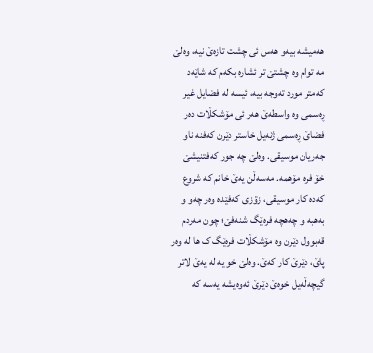هەمیشە بیەو هەس ئی چشت تازەێ نیە، وەلێ مە توام وە چشتێ تر ئشارە بکەم کە شاێەد کەمتر مورد تەوجە بیە، ئیسە لە فضایل غیر ڕەسمی وە واسطەێ هەر ئی مۆشکڵات دەر فضاێ ڕەسمی ژنەیل خاستر دێرن کەفنە ناو جەریان موسیقی. وەلێ چە جور کەفتنیشێ خۆ فرە مۆهمە. مەسه‌ڵن یەێ خانم کە شروع کەدە کار موسیقی، زۊزی که‌فێده‌ وه‌ر چه‌و و بەهبە و چەهچە فره‌ێگ شنەفێ؛ چون مەردم قەبوول دێرن وه‌ مۆشکڵات فره‌ێگ ک ها له‌ وه‌ر پاێ، دێرێ کار کەێ. وەلێ خو یە لە یەێ لاتر گیچه‌ڵه‌یل خوەێ دێرێ ئەوەیشە یەسە کە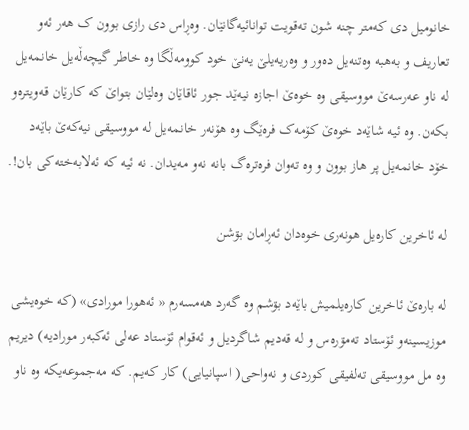خانومیل دی کەمتر چنە شون تەقویت توانائیەگانێان. وه‌ڕاس دی رازی بوون ک هەر ئەو تعاریف و بەهبە وەتنەیل ده‌ور و وه‌ریه‌یلێ یەنێ خود کوومه‌ڵگا وە خاطر گیچه‌ڵه‌یل خانمه‌یل لە ناو عه‌رسه‌ێ مووسیقی وە خوەێ اجازە نیەێد جور ئاقاێان وەلێان بتواێ کە کارێان قەویترەو بکەن. وە ئیە شاێەد خوەێ کۆمەک فرەێگ وە هۆنەر خانمەیل له‌ مووسیقی نیەکەێ باێەد خۆد خانمه‌یل پر هاز بوون و وه‌ تەوان فره‌تره‌گ بانە نەو مەیدان. نە ئیە کە ئه‌لابه‌خته‌کی بان!.

لە ئاخرین کارەیل هونەری خوەدان ئەڕامان بۊشن

له‌ باره‌ێ ئاخرین کارەیلمیش باێەد بۊشم وە گەرد هەمسەرم « ئەهورا مورادی» (کە خوەیشی موزیسینەو ئۆستاد تەمۊرەس و لە قەدیم شاگردیل و ئەقوام ئۆستاد عەلی ئەکبەر مورادیە) دیریم وە مل مووسیقی تەلفیقی کوردی و نەواحی( اسپانیایی) کار کەیم. کە مەجموعەیکە وە ناو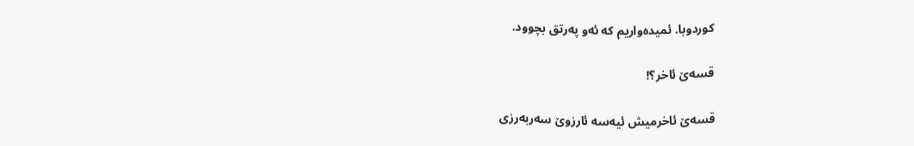کوردوبا. ئمیده‌واریم که‌ ئه‌و په‌رتق بچوود.

قسەێ ئاخر؟!

قسەێ ئاخرمیش ئیەسە ئارزوێ سەربەرزی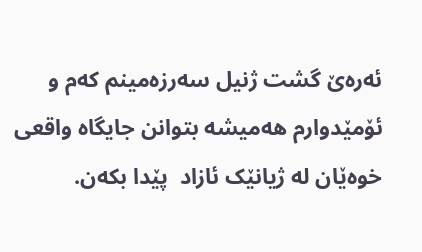ئەرەێ گشت ژنیل سەرزەمینم کەم و ئۆمێدوارم هەمیشە بتوانن جایگاە واقعی خوەێان لە ژیانێک ئازاد  پێدا بکەن.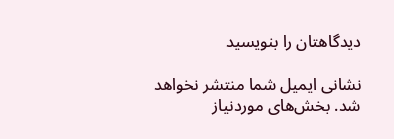دیدگاهتان را بنویسید

نشانی ایمیل شما منتشر نخواهد شد. بخش‌های موردنیاز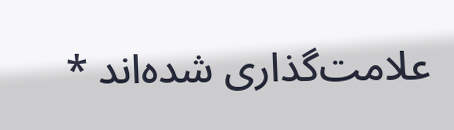علامت‌گذاری شده‌اند *